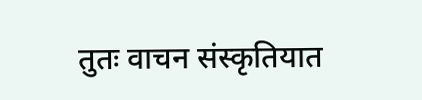तुतः वाचन संस्कृतियात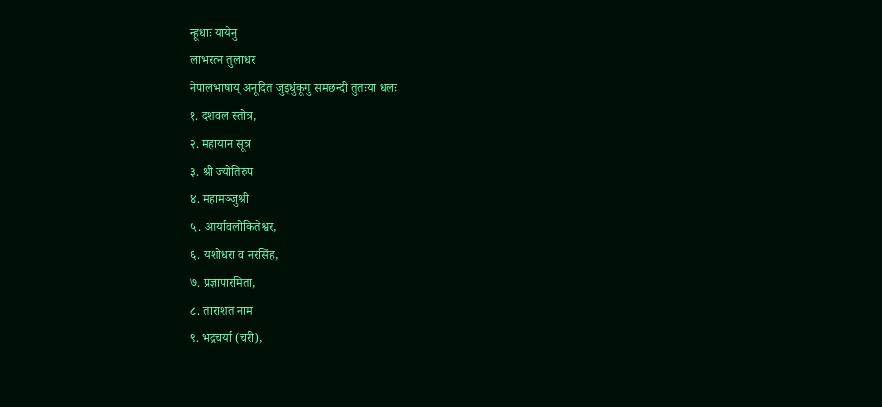न्हूधाः यायेनु
लाभरत्न तुलाधर
नेपालभाषाय् अनूदित जुइधुंकूगु समछन्दी तुतःया धलः
१. दशवल स्तोत्र,
२. महायान सूत्र
३. श्री ज्योतिरुप
४. महामञ्जुश्री
५. आर्यावलोकितेश्वर,
६. यशोधरा व नरसिंह,
७. प्रज्ञापारमिता,
८. ताराशत नाम
९. भद्रचर्या (चरी),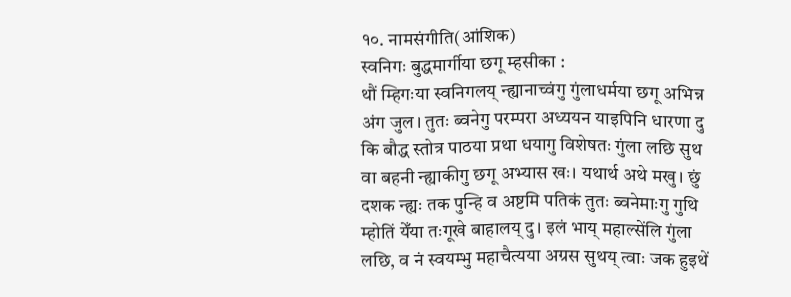१०. नामसंगीति(आंशिक)
स्वनिगः बुद्धमार्गीया छगू म्हसीका :
थौं म्हिगःया स्वनिगलय् न्ह्यानाच्वंगु गुंलाधर्मया छगू अभिन्न अंग जुल। तुतः ब्वनेगु परम्परा अध्ययन याइपिनि धारणा दु कि बौद्ध स्तोत्र पाठया प्रथा धयागु विशेषतः गुंला लछि सुथ वा बहनी न्ह्याकीगु छगू अभ्यास खः। यथार्थ अथे मखु। छुं दशक न्ह्यः तक पुन्हि व अष्टमि पतिकं तुतः ब्वनेमाःगु गुथि म्होतिं येँया तःगूखे बाहालय् दु। इलं भाय् महाल्सेंलि गुंला लछि, व नं स्वयम्भु महाचैत्यया अग्रस सुथय् त्वाः जक हुइथें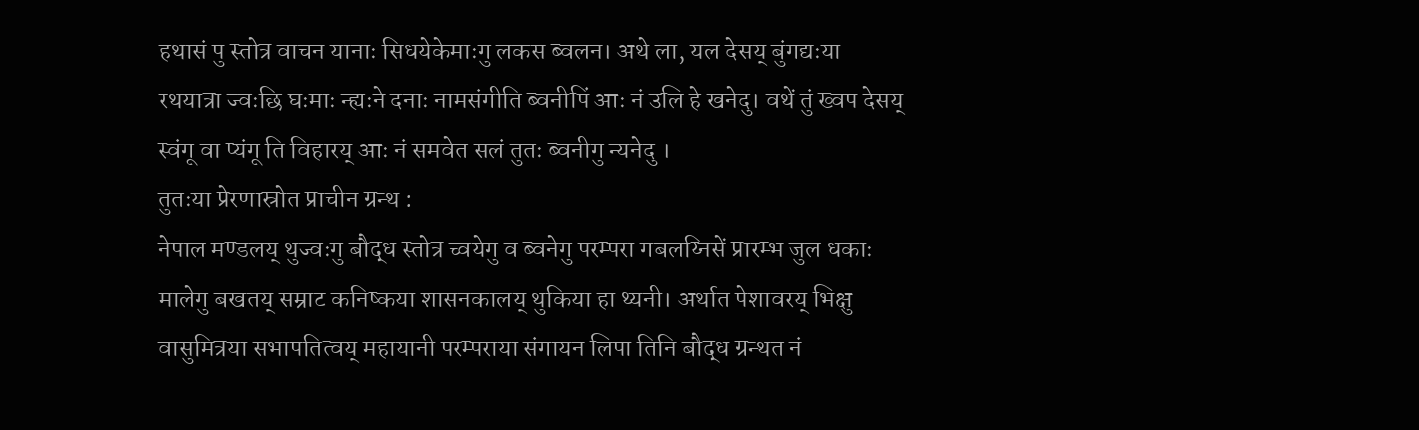हथासं पु स्तोत्र वाचन यानाः सिधयेकेमाःगु लकस ब्वलन। अथे ला, यल देसय् बुंगद्यःया रथयात्रा ज्वःछि घःमाः न्ह्यःने दनाः नामसंगीति ब्वनीपिं आः नं उलि हे खनेदु। वथें तुं ख्वप देसय् स्वंगू वा प्यंगू ति विहारय् आः नं समवेत सलं तुतः ब्वनीगु न्यनेदु ।
तुतःया प्रेरणास्रोत प्राचीन ग्रन्थ :
नेपाल मण्डलय् थुज्वःगु बौद्ध स्तोत्र च्वयेगु व ब्वनेगु परम्परा गबलय्निसें प्रारम्भ जुल धकाः मालेगु बखतय् सम्राट कनिष्कया शासनकालय् थुकिया हा थ्यनी। अर्थात पेशावरय् भिक्षु वासुमित्रया सभापतित्वय् महायानी परम्पराया संगायन लिपा तिनि बौद्ध ग्रन्थत नं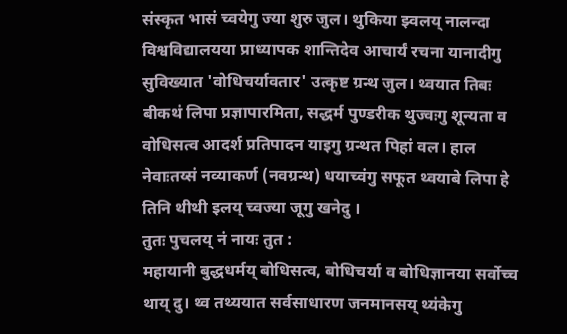संस्कृत भासं च्वयेगु ज्या शुरु जुल। थुकिया झ्वलय् नालन्दा विश्वविद्यालयया प्राध्यापक शान्तिदेव आचार्यं रचना यानादीगु सुविख्यात 'वोधिचर्यावतार' उत्कृष्ट ग्रन्थ जुल। थ्वयात तिबः बीकथं लिपा प्रज्ञापारमिता, सद्धर्म पुण्डरीक थुज्वःगु शून्यता व वोधिसत्व आदर्श प्रतिपादन याइगु ग्रन्थत पिहां वल। हाल नेवाःतय्सं नव्याकर्ण (नवग्रन्थ) धयाच्वंगु सफूत थ्वयाबे लिपा हे तिनि थीथी इलय् च्वज्या जूगु खनेदु ।
तुतः पुचलय् नं नायः तुत :
महायानी बुद्धधर्मय् बोधिसत्व, बोधिचर्या व बोधिज्ञानया सर्वोच्च थाय् दु। थ्व तथ्ययात सर्वसाधारण जनमानसय् थ्यंकेगु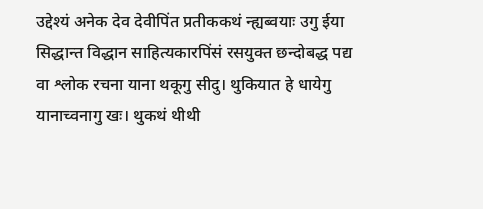उद्देश्यं अनेक देव देवीपिंत प्रतीककथं न्ह्यब्वयाः उगु ईया सिद्धान्त विद्धान साहित्यकारपिंसं रसयुक्त छन्दोबद्ध पद्य वा श्लोक रचना याना थकूगु सीदु। थुकियात हे धायेगु यानाच्वनागु खः। थुकथं थीथी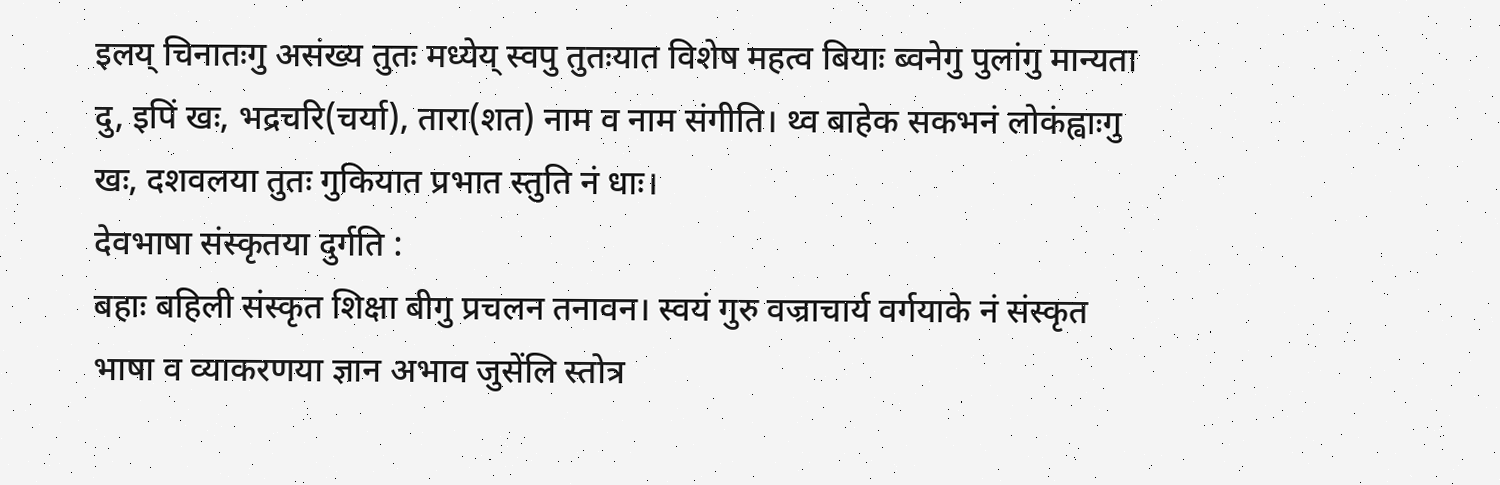इलय् चिनातःगु असंख्य तुतः मध्येय् स्वपु तुतःयात विशेष महत्व बियाः ब्वनेगु पुलांगु मान्यता दु, इपिं खः, भद्रचरि(चर्या), तारा(शत) नाम व नाम संगीति। थ्व बाहेक सकभनं लोकंह्वाःगु खः, दशवलया तुतः गुकियात प्रभात स्तुति नं धाः।
देवभाषा संस्कृतया दुर्गति :
बहाः बहिली संस्कृत शिक्षा बीगु प्रचलन तनावन। स्वयं गुरु वज्राचार्य वर्गयाके नं संस्कृत भाषा व व्याकरणया ज्ञान अभाव जुसेंलि स्तोत्र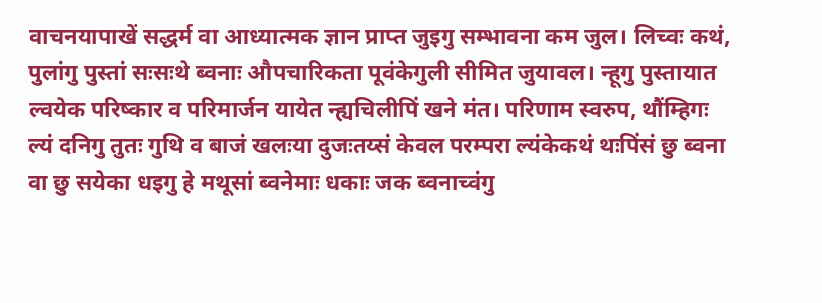वाचनयापाखें सद्धर्म वा आध्यात्मक ज्ञान प्राप्त जुइगु सम्भावना कम जुल। लिच्वः कथं, पुलांगु पुस्तां सःसःथे ब्वनाः औपचारिकता पूवंकेगुली सीमित जुयावल। न्हूगु पुस्तायात ल्वयेक परिष्कार व परिमार्जन यायेत न्ह्यचिलीपिं खने मंत। परिणाम स्वरुप, थौंम्हिगः ल्यं दनिगु तुतः गुथि व बाजं खलःया दुजःतय्सं केवल परम्परा ल्यंकेकथं थःपिंसं छु ब्वना वा छु सयेका धइगु हे मथूसां ब्वनेमाः धकाः जक ब्वनाच्वंगु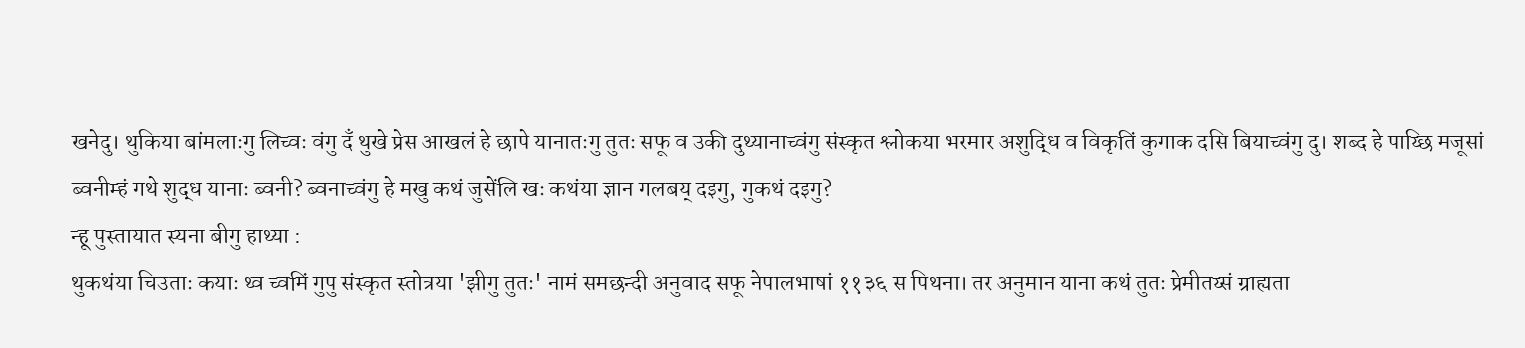खनेदु। थुकिया बांमलाःगु लिच्वः वंगु दँ थुखे प्रेस आखलं हे छापे यानातःगु तुतः सफू व उकी दुथ्यानाच्वंगु संस्कृत श्लोकया भरमार अशुद्धि व विकृतिं कुगाक दसि बियाच्वंगु दु। शब्द हे पाय्छि मजूसां ब्वनीम्हं गथे शुद्ध यानाः ब्वनी? ब्वनाच्वंगु हे मखु कथं जुसेंलि खः कथंया ज्ञान गलबय् दइगु, गुकथं दइगु?
न्हू पुस्तायात स्यना बीगु हाथ्या :
थुकथंया चिउताः कयाः थ्व च्वमिं गुपु संस्कृत स्तोत्रया 'झीगु तुतः' नामं समछन्दी अनुवाद सफू नेपालभाषां ११३६ स पिथना। तर अनुमान याना कथं तुतः प्रेमीतय्सं ग्राह्यता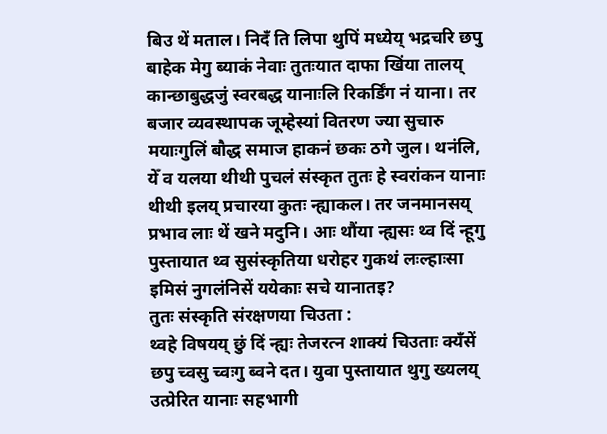बिउ थें मताल। निदँ ति लिपा थुपिं मध्येय् भद्रचरि छपु बाहेक मेगु ब्याकं नेवाः तुतःयात दाफा खिंया तालय् कान्छाबुद्धजुं स्वरबद्ध यानाःलि रिकर्डिंग नं याना। तर बजार व्यवस्थापक जूम्हेस्यां वितरण ज्या सुचारु मयाःगुलिं बौद्ध समाज हाकनं छकः ठगे जुल। थनंलि, येँ व यलया थीथी पुचलं संस्कृत तुतः हे स्वरांकन यानाः थीथी इलय् प्रचारया कुतः न्ह्याकल। तर जनमानसय् प्रभाव लाः थें खने मदुनि। आः थौंया न्ह्यसः थ्व दिं न्हूगु पुस्तायात थ्व सुसंस्कृतिया धरोहर गुकथं लःल्हाःसा इमिसं नुगलंनिसें ययेकाः सचे यानातइ?
तुतः संस्कृति संरक्षणया चिउता :
थ्वहे विषयय् छुं दिं न्ह्यः तेजरत्न शाक्यं चिउताः क्यँसें छपु च्वसु च्वःगु ब्वने दत। युवा पुस्तायात थुगु ख्यलय् उत्प्रेरित यानाः सहभागी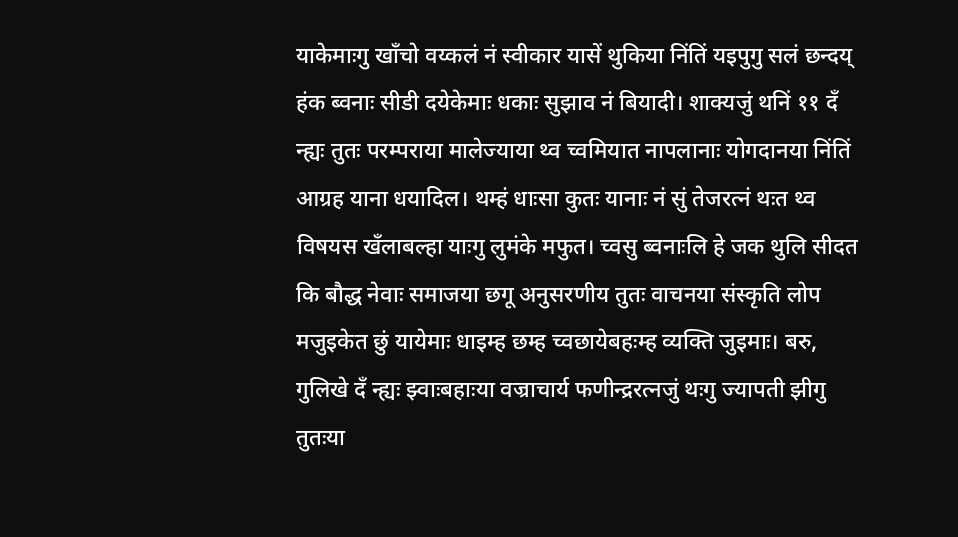याकेमाःगु खाँचो वय्कलं नं स्वीकार यासें थुकिया निंतिं यइपुगु सलं छन्दय् हंक ब्वनाः सीडी दयेकेमाः धकाः सुझाव नं बियादी। शाक्यजुं थनिं ११ दँ न्ह्यः तुतः परम्पराया मालेज्याया थ्व च्वमियात नापलानाः योगदानया निंतिं आग्रह याना धयादिल। थम्हं धाःसा कुतः यानाः नं सुं तेजरत्नं थःत थ्व विषयस खँलाबल्हा याःगु लुमंके मफुत। च्वसु ब्वनाःलि हे जक थुलि सीदत कि बौद्ध नेवाः समाजया छगू अनुसरणीय तुतः वाचनया संस्कृति लोप मजुइकेत छुं यायेमाः धाइम्ह छम्ह च्वछायेबहःम्ह व्यक्ति जुइमाः। बरु, गुलिखे दँ न्ह्यः झ्वाःबहाःया वज्राचार्य फणीन्द्ररत्नजुं थःगु ज्यापती झीगु तुतःया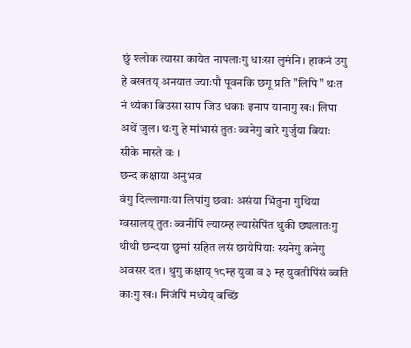छुं श्लोक त्यासा कायेत नापलाःगु धाःसा लुमंनि। हाकनं उगु हे बखतय् अनयात ज्याःपौ पूवनकि छगू प्रति "लिपि" थःत नं थ्यंका बिउसा साप जिउ धकाः इनाप यानागु खः। लिपा अथें जुल। थःगु हे मांभासं तुतः ब्वनेगु बारे गुर्जुया बियाः सीके मास्ते वः ।
छन्द कक्षाया अनुभव
वंगु दिल्लागाःया लिपांगु छवाः असंया भिंतुना गुथिया ग्वसालय् तुतः ब्वनीपिं ल्याय्म्ह ल्यासेपिंत थुकी छ्यलातःगु थीथी छन्दया छुमां सहित लसं छायेपियाः स्यनेगु कनेगु अवसर दत। थुगु कक्षाय् १८म्ह युवा व ३ म्ह युवतीपिंसं ब्वति काःगु खः। मिजंपिं मध्येय् बच्छिं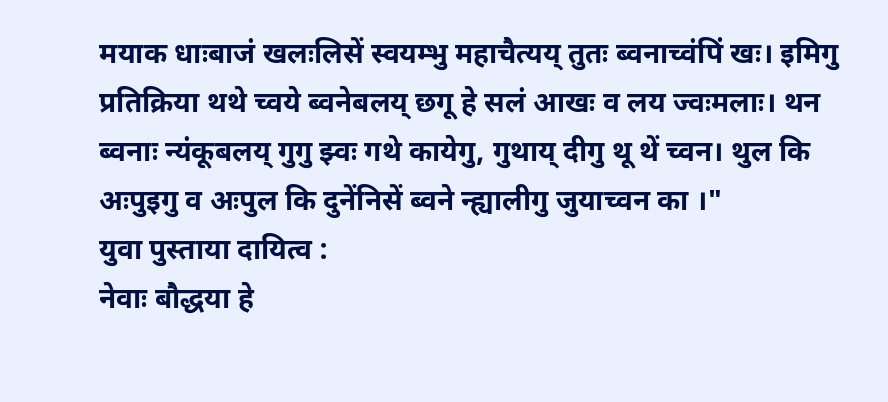मयाक धाःबाजं खलःलिसें स्वयम्भु महाचैत्यय् तुतः ब्वनाच्वंपिं खः। इमिगु प्रतिक्रिया थथे च्वये ब्वनेबलय् छगू हे सलं आखः व लय ज्वःमलाः। थन ब्वनाः न्यंकूबलय् गुगु झ्वः गथे कायेगु, गुथाय् दीगु थू थें च्वन। थुल कि अःपुइगु व अःपुल कि दुनेंनिसें ब्वने न्ह्यालीगु जुयाच्वन का ।"
युवा पुस्ताया दायित्व :
नेवाः बौद्धया हे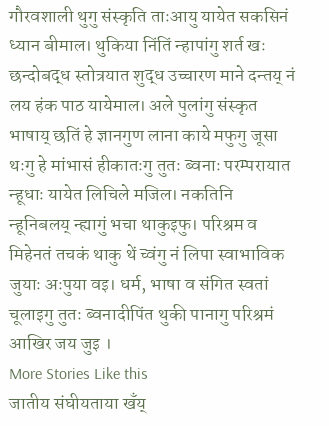गौरवशाली थुगु संस्कृति ताःआयु यायेत सकसिनं ध्यान बीमाल। थुकिया निंतिं न्हापांगु शर्त खः छन्दोबद्ध स्तोत्रयात शुद्ध उच्चारण माने दन्तय् नं लय हंक पाठ यायेमाल। अले पुलांगु संस्कृत भाषाय् छतिं हे ज्ञानगुण लाना काये मफुगु जूसा थःगु हे मांभासं हीकातःगु तुतः ब्वनाः परम्परायात न्हूधाः यायेत लिचिले मजिल। नकतिनि न्हूनिबलय् न्ह्यागुं भचा थाकुइफु। परिश्रम व मिहेनतं तचकं थाकु थें च्वंगु नं लिपा स्वाभाविक जुयाः अःपुया वइ। धर्म, भाषा व संगित स्वतां चूलाइगु तुतः ब्वनादीपिंत थुकी पानागु परिश्रमं आखिर जय जुइ ।
More Stories Like this
जातीय संघीयताया खँय्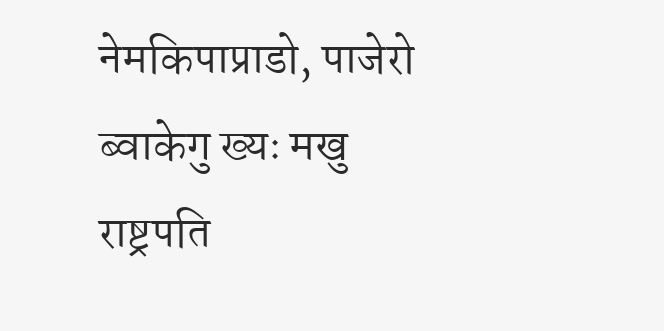नेमकिपाप्राडो, पाजेरो ब्वाकेगु ख्यः मखु
राष्ट्रपति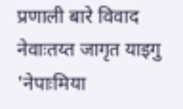प्रणाली बारे विवाद
नेवाःतय्त जागृत याइगु 'नेपाःमिया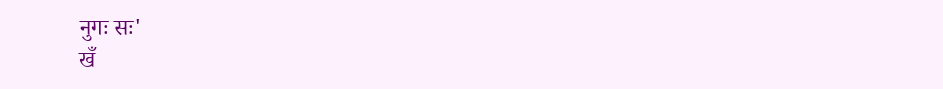नुगः सः'
खँ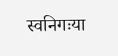स्वनिगःया